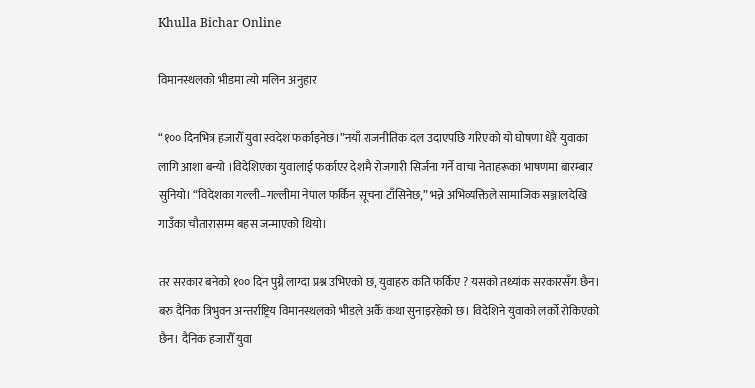Khulla Bichar Online

विमानस्थलको भीडमा त्यो मलिन अनुहार

“१०० दिनभित्र हजारौँ युवा स्वदेश फर्काइनेछ।”नयाँ राजनीतिक दल उदाएपछि गरिएको यो घोषणा धेरै युवाका लागि आशा बन्यो ।विदेशिएका युवालाई फर्काएर देशमै रोजगारी सिर्जना गर्ने वाचा नेताहरूका भाषणमा बारम्बार सुनियो। “विदेशका गल्ली–गल्लीमा नेपाल फर्किन सूचना टाँसिनेछ,” भन्ने अभिव्यक्तिले सामाजिक सञ्जालदेखि गाउँका चौतारासम्म बहस जन्माएको थियो।

तर सरकार बनेको १०० दिन पुग्नै लाग्दा प्रश्न उभिएको छ, युवाहरु कति फर्किए ? यसको तथ्यांक सरकारसँग छैन। बरु दैनिक त्रिभुवन अन्तर्राष्ट्रिय विमानस्थलको भीडले अर्कै कथा सुनाइरहेको छ। विदेशिने युवाको लर्को रोकिएको छैन। दैनिक हजारौँ युवा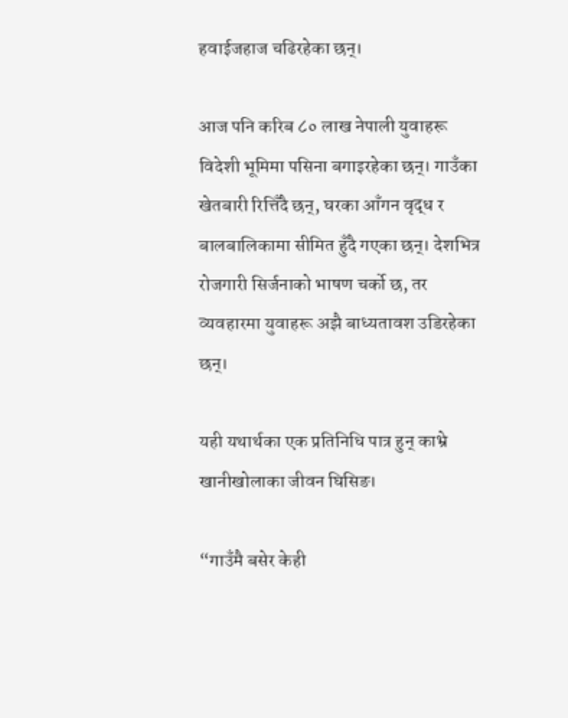हवाईजहाज चढिरहेका छन्।

आज पनि करिब ८० लाख नेपाली युवाहरू विदेशी भूमिमा पसिना बगाइरहेका छन्। गाउँका खेतबारी रित्तिँदै छन्, घरका आँगन वृद्ध र बालबालिकामा सीमित हुँदै गएका छन्। देशभित्र रोजगारी सिर्जनाको भाषण चर्को छ, तर व्यवहारमा युवाहरू अझै बाध्यतावश उडिरहेका छन्।

यही यथार्थका एक प्रतिनिधि पात्र हुन् काभ्रे खानीखोलाका जीवन घिसिङ।

“गाउँमै बसेर केही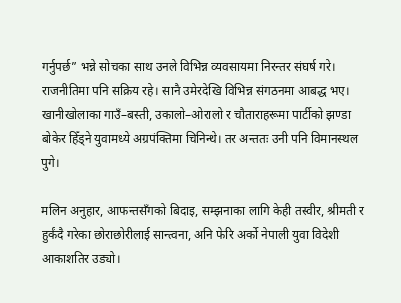गर्नुपर्छ” भन्ने सोचका साथ उनले विभिन्न व्यवसायमा निरन्तर संघर्ष गरे। राजनीतिमा पनि सक्रिय रहे। सानै उमेरदेखि विभिन्न संगठनमा आबद्ध भए। खानीखोलाका गाउँ–बस्ती, उकालो–ओरालो र चौताराहरूमा पार्टीको झण्डा बोकेर हिँड्ने युवामध्ये अग्रपंक्तिमा चिनिन्थे। तर अन्ततः उनी पनि विमानस्थल पुगे।

मलिन अनुहार, आफन्तसँगको बिदाइ, सम्झनाका लागि केही तस्वीर, श्रीमती र हुर्कंदै गरेका छोराछोरीलाई सान्त्वना, अनि फेरि अर्को नेपाली युवा विदेशी आकाशतिर उड्यो।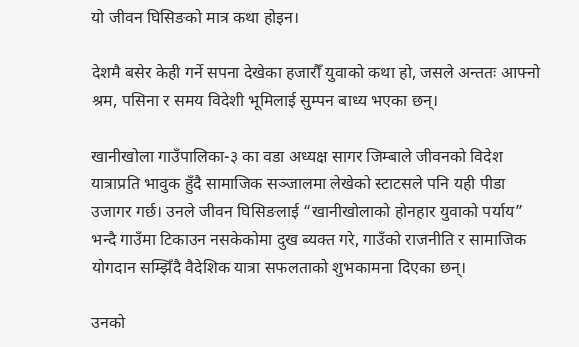यो जीवन घिसिङको मात्र कथा होइन।

देशमै बसेर केही गर्ने सपना देखेका हजारौँ युवाको कथा हो, जसले अन्ततः आफ्नो श्रम, पसिना र समय विदेशी भूमिलाई सुम्पन बाध्य भएका छन्।

खानीखोला गाउँपालिका-३ का वडा अध्यक्ष सागर जिम्बाले जीवनको विदेश यात्राप्रति भावुक हुँदै सामाजिक सञ्जालमा लेखेको स्टाटसले पनि यही पीडा उजागर गर्छ। उनले जीवन घिसिङलाई “खानीखोलाको होनहार युवाको पर्याय” भन्दै गाउँमा टिकाउन नसकेकोमा दुख ब्यक्त गरे, गाउँको राजनीति र सामाजिक योगदान सम्झिँदै वैदेशिक यात्रा सफलताको शुभकामना दिएका छन्।

उनको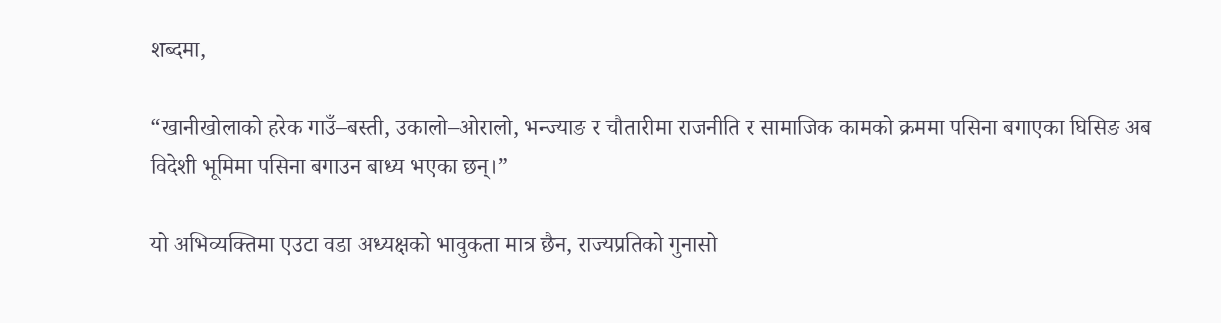शब्दमा,

“खानीखोलाको हरेक गाउँ–बस्ती, उकालो–ओरालो, भन्ज्याङ र चौतारीमा राजनीति र सामाजिक कामको क्रममा पसिना बगाएका घिसिङ अब विदेशी भूमिमा पसिना बगाउन बाध्य भएका छन्।”

यो अभिव्यक्तिमा एउटा वडा अध्यक्षको भावुकता मात्र छैन, राज्यप्रतिको गुनासो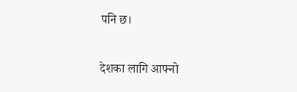पनि छ।

देशका लागि आफ्नो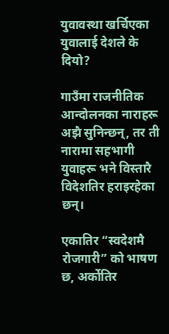युवावस्था खर्चिएका युवालाई देशले के दियो?

गाउँमा राजनीतिक आन्दोलनका नाराहरू अझै सुनिन्छन्, तर ती नारामा सहभागी युवाहरू भने विस्तारै विदेशतिर हराइरहेका छन्।

एकातिर “स्वदेशमै रोजगारी” को भाषण छ, अर्कोतिर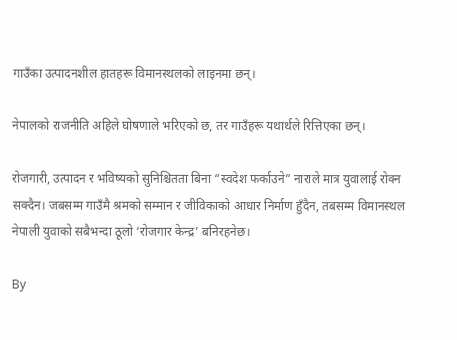गाउँका उत्पादनशील हातहरू विमानस्थलको लाइनमा छन्।

नेपालको राजनीति अहिले घोषणाले भरिएको छ, तर गाउँहरू यथार्थले रित्तिएका छन्।

रोजगारी, उत्पादन र भविष्यको सुनिश्चितता बिना “स्वदेश फर्काउने” नाराले मात्र युवालाई रोक्न सक्दैन। जबसम्म गाउँमै श्रमको सम्मान र जीविकाको आधार निर्माण हुँदैन, तबसम्म विमानस्थल नेपाली युवाको सबैभन्दा ठूलो ‘रोजगार केन्द्र’ बनिरहनेछ।

By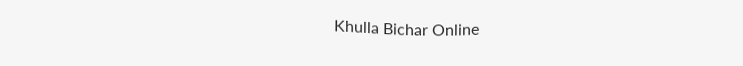Khulla Bichar Online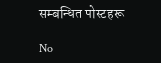सम्बन्धित पोस्टहरू

No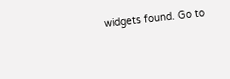widgets found. Go to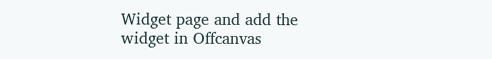Widget page and add the widget in Offcanvas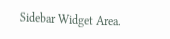Sidebar Widget Area.